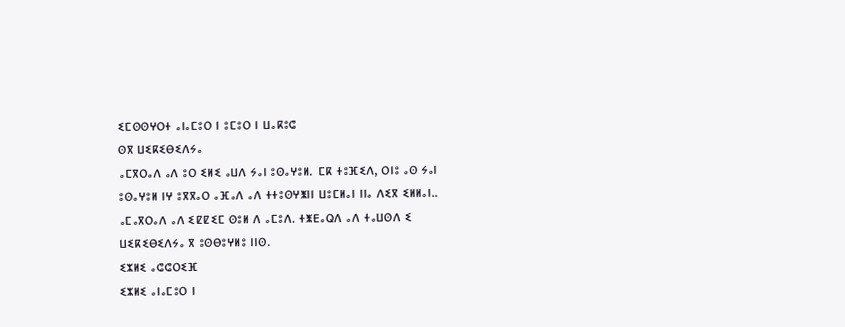ⵉⵎⵙⵙⵖⵔⵜ ⴰⵏⴰⵎⵓⵔ ⵏ ⵓⵎⵓⵔ ⵏ ⵡⴰⴽⵓⵛ
ⵙⴳ ⵡⵉⴽⵉⴱⵉⴷⵢⴰ
ⴰⵎⴳⵔⴰⴷ ⴰⴷ ⵓⵔ ⵉⵍⵉ ⴰⵡⴷ ⵢⴰⵏ ⵓⵙⴰⵖⵓⵍ. ⵎⴽ ⵜⵓⴼⵉⴷ, ⵔⵏⵓ ⴰⵙ ⵢⴰⵏ ⵓⵙⴰⵖⵓⵍ ⵏⵖ ⵓⴳⴳⴰⵔ ⴰⴼⴰⴷ ⴰⴷ ⵜⵜⵓⵙⵖⵥⵏⵏ ⵡⵓⵎⵍⴰⵏ ⵏⵏⴰ ⴷⵉⴳ ⵉⵍⵍⴰⵏ..
ⴰⵎⴰⴳⵔⴰⴷ ⴰⴷ ⵉⵇⵇⵉⵎ ⵙⵓⵍ ⴷ ⴰⵎⵓⴷ. ⵜⵥⴹⴰⵕⴷ ⴰⴷ ⵜⴰⵡⵙⴷ ⵉ ⵡⵉⴽⵉⴱⵉⴷⵢⴰ ⴳ ⵓⵙⴱⵓⵖⵍⵓ ⵏⵏⵙ.
ⵉⵣⵍⵉ ⴰⵛⵛⵔⵉⴼ
ⵉⵣⵍⵉ ⴰⵏⴰⵎⵓⵔ ⵏ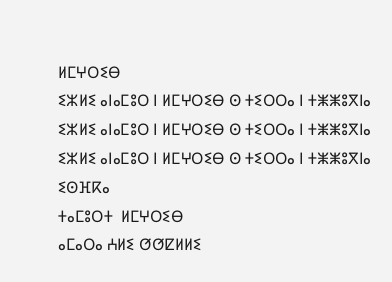ⵍⵎⵖⵔⵉⴱ
ⵉⵣⵍⵉ ⴰⵏⴰⵎⵓⵔ ⵏ ⵍⵎⵖⵔⵉⴱ ⵙ ⵜⵉⵔⵔⴰ ⵏ ⵜⵥⵥⵓⴳⵏⴰ
ⵉⵣⵍⵉ ⴰⵏⴰⵎⵓⵔ ⵏ ⵍⵎⵖⵔⵉⴱ ⵙ ⵜⵉⵔⵔⴰ ⵏ ⵜⵥⵥⵓⴳⵏⴰ
ⵉⵣⵍⵉ ⴰⵏⴰⵎⵓⵔ ⵏ ⵍⵎⵖⵔⵉⴱ ⵙ ⵜⵉⵔⵔⴰ ⵏ ⵜⵥⵥⵓⴳⵏⴰ
ⵉⵙⴼⴽⴰ
ⵜⴰⵎⵓⵔⵜ  ⵍⵎⵖⵔⵉⴱ
ⴰⵎⴰⵔⴰ ⵄⵍⵉ ⵚⵚⵇⵍⵍⵉ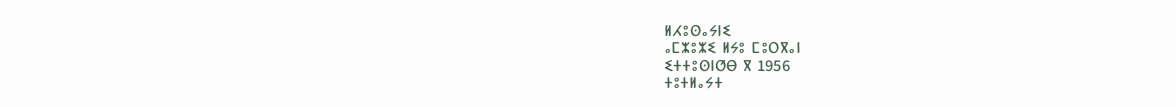ⵍⵃⵓⵙⴰⵢⵏⵉ
ⴰⵎⵣⵓⵣⵉ ⵍⵢⵓ ⵎⵓⵔⴳⴰⵏ
ⵉⵜⵜⵓⵙⵏⵚⴱ ⴳ 1956
ⵜⵓⵜⵍⴰⵢⵜ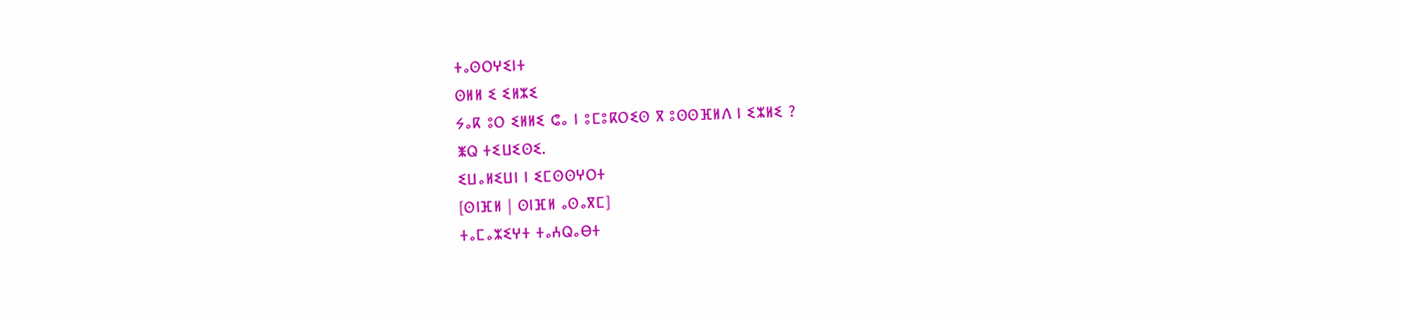ⵜⴰⵙⵔⵖⵉⵏⵜ
ⵙⵍⵍ ⵉ ⵉⵍⵣⵉ
ⵢⴰⴽ ⵓⵔ ⵉⵍⵍⵉ ⵛⴰ ⵏ ⵓⵎⵓⴽⵔⵉⵙ ⴳ ⵓⵙⵙⴼⵍⴷ ⵏ ⵉⵣⵍⵉ ?
ⵥⵕ ⵜⵉⵡⵉⵙⵉ.
ⵉⵡⴰⵍⵉⵡⵏ ⵏ ⵉⵎⵙⵙⵖⵔⵜ
[ⵙⵏⴼⵍ | ⵙⵏⴼⵍ ⴰⵙⴰⴳⵎ]
ⵜⴰⵎⴰⵣⵉⵖⵜ ⵜⴰⵄⵕⴰⴱⵜ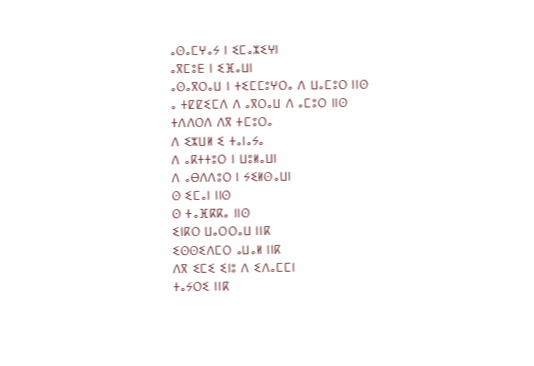ⴰⵙⴰⵎⵖⴰⵢ ⵏ ⵉⵎⴰⵣⵉⵖⵏ
ⴰⴳⵎⵓⴹ ⵏ ⵉⴼⴰⵡⵏ
ⴰⵙⴰⴳⵔⴰⵡ ⵏ ⵜⵉⵎⵎⵓⵖⵔⴰ ⴷ ⵡⴰⵎⵓⵔ ⵏⵏⵙ
ⴰ ⵜⵇⵇⵉⵎⴷ ⴷ ⴰⴳⵔⴰⵡ ⴷ ⴰⵎⵓⵔ ⵏⵏⵙ
ⵜⴷⴷⵔⴷ ⴷⴳ ⵜⵎⵓⵔⴰ
ⴷ ⵉⵣⵡⵍ ⵉ ⵜⴰⵏⴰⵢⴰ
ⴷ ⴰⴽⵜⵜⵓⵔ ⵏ ⵡⵓⵍⴰⵡⵏ
ⴷ ⴰⴱⴷⴷⵓⵔ ⵏ ⵢⵉⵍⵙⴰⵡⵏ
ⵙ ⵉⵎⴰⵏ ⵏⵏⵙ
ⵙ ⵜⴰⴼⴽⴽⴰ ⵏⵏⵙ
ⵉⵏⴽⵔ ⵡⴰⵔⵔⴰⵡ ⵏⵏⴽ
ⵉⵙⵙⵉⴷⵎⵔ ⴰⵡⴰⵍ ⵏⵏⴽ
ⴷⴳ ⵉⵎⵉ ⵉⵏⵓ ⴷ ⵉⴷⴰⵎⵎⵏ
ⵜⴰⵢⵔⵉ ⵏⵏⴽ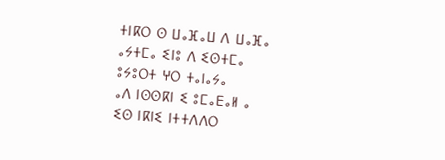ⵜⵏⴽⵔ ⵙ ⵡⴰⴼⴰⵡ ⴷ ⵡⴰⴼⴰ
ⴰⵢⵜⵎⴰ ⵉⵏⵓ ⴷ ⵉⵙⵜⵎⴰ
ⵓⵢⵓⵔⵜ ⵖⵔ ⵜⴰⵏⴰⵢⴰ
ⴰⴷ ⵏⵙⵙⴽⵏ ⵉ ⵓⵎⴰⴹⴰⵍ ⴰ
ⵉⵙ ⵏⴽⵏⵉ ⵏⵜⵜⴷⴷⵔ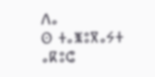ⴷⴰ
ⵙ ⵜⴰⵥⵓⴳⴰⵢⵜ
ⴰⴽⵓⵛ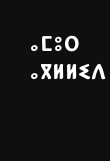ⴰⵎⵓⵔ ⴰⴳⵍⵍⵉⴷ